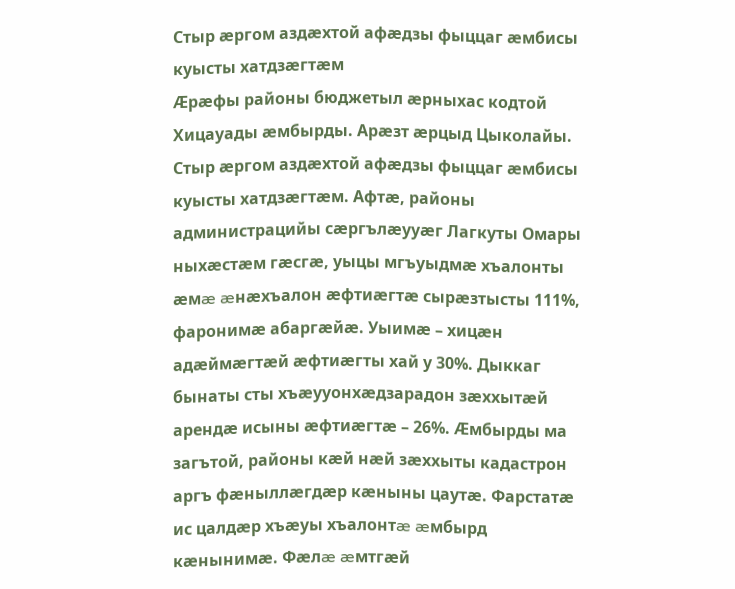Стыр æргом аздæхтой афæдзы фыццаг æмбисы куысты хатдзæгтæм
Æрæфы районы бюджетыл æрныхас кодтой Хицауады æмбырды. Арæзт æрцыд Цыколайы. Стыр æргом аздæхтой афæдзы фыццаг æмбисы куысты хатдзæгтæм. Афтæ, районы администрацийы сæргълæууæг Лагкуты Омары ныхæстæм гæсгæ, уыцы мгъуыдмæ хъалонты æмæ æнæхъалон æфтиæгтæ сырæзтысты 111%, фаронимæ абаргæйæ. Уыимæ – хицæн адæймæгтæй æфтиæгты хай у 30%. Дыккаг бынаты сты хъæууонхæдзарадон зæххытæй арендæ исыны æфтиæгтæ – 26%. Æмбырды ма загътой, районы кæй нæй зæххыты кадастрон аргъ фæныллæгдæр кæныны цаутæ. Фарстатæ ис цалдæр хъæуы хъалонтæ æмбырд кæнынимæ. Фæлæ æмтгæй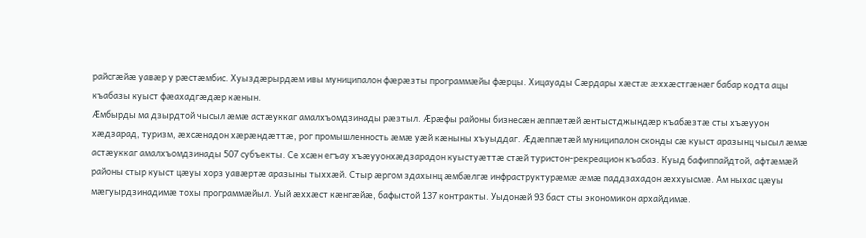райсгæйæ уавæр у рæстæмбис. Хуыздæрырдæм ивы муниципалон фæрæзты программæйы фæрцы. Хицауады Сæрдары хæстæ æххæстгæнæг бабар кодта ацы къабазы куыст фæахадгæдæр кæнын.
Æмбырды ма дзырдтой чысыл æмæ астæуккаг амалхъомдзинады рæзтыл. Æрæфы районы бизнесæн æппæтæй æнтыстджындæр къабæзтæ сты хъæууон хæдзарад, туризм, æхсæнадон хæрæндæттæ, рог промышленность æмæ уæй кæныны хъуыддаг. Æдæппæтæй муниципалон сконды сæ куыст аразынц чысыл æмæ астæуккаг амалхъомдзинады 507 субъекты. Се хсæн егъау хъæууонхæдзарадон куыстуæттæ стæй туристон-рекреацион къабаз. Куыд бафиппайдтой, афтæмæй районы стыр куыст цæуы хорз уавæртæ аразыны тыххæй. Стыр æргом здахынц æмбæлгæ инфраструктурæмæ æмæ паддзахадон æххуысмæ. Ам ныхас цæуы мæгуырдзинадимæ тохы программæйыл. Уый æххæст кæнгæйæ, бафыстой 137 контракты. Уыдонæй 93 баст сты экономикон архайдимæ.